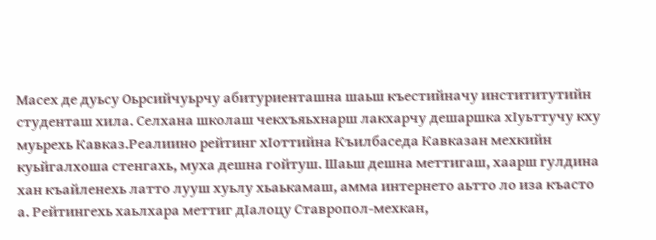Масех де дуьсу Оьрсийчуьрчу абитуриенташна шаьш къестийначу инстититутийн студенташ хила. Селхана школаш чекхъяьхнарш лакхарчу дешаршка хIуьттучу кху муьрехь Кавказ.Реалиино рейтинг хIоттийна Къилбаседа Кавказан мехкийн куьйгалхоша стенгахь, муха дешна гойтуш. Шаьш дешна меттигаш, хаарш гулдина хан къайленехь латто лууш хуьлу хьаькамаш, амма интернето аьтто ло иза къасто а. Рейтингехь хаьлхара меттиг дIалоцу Ставропол-мехкан,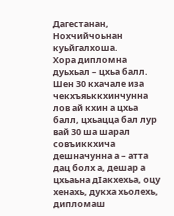Дагестанан, Нохчийчоьнан куьйгалхоша.
Хора дипломна дуьхьал – цхьа балл. Шен 30 кхачале иза чекхъяьккхинчунна лов ай кхин а цхьа балл, цхьацца бал лур вай 30 ша шарал совъиккхича дешначунна а – атта дац болх а, дешар а цхьаьна дIакхехьа, оцу хенахь, дукха хьолехь, дипломаш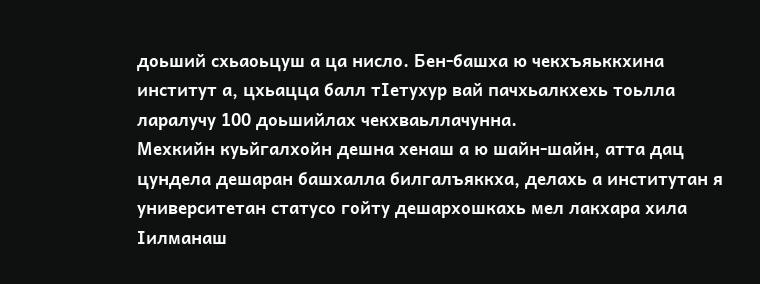доьший схьаоьцуш а ца нисло. Бен-башха ю чекхъяьккхина институт а, цхьацца балл тIетухур вай пачхьалкхехь тоьлла ларалучу 100 доьшийлах чекхваьллачунна.
Мехкийн куьйгалхойн дешна хенаш а ю шайн-шайн, атта дац цундела дешаран башхалла билгалъяккха, делахь а институтан я университетан статусо гойту дешархошкахь мел лакхара хила Iилманаш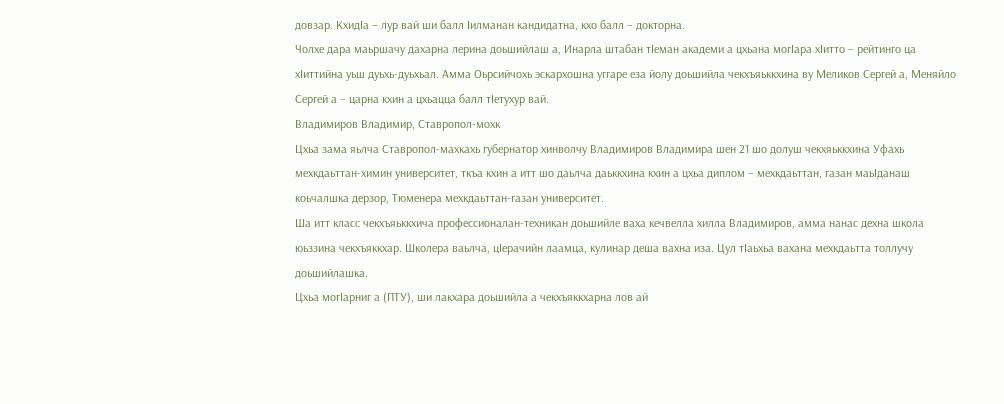довзар. КхидIа – лур вай ши балл Iилманан кандидатна, кхо балл – докторна.
Чолхе дара маьршачу дахарна лерина доьшийлаш а, Инарла штабан тIеман академи а цхьана могIара хIитто – рейтинго ца хIиттийна уьш дуьхь-дуьхьал. Амма Оьрсийчохь эскархошна уггаре еза йолу доьшийла чекхъяьккхина ву Меликов Сергей а, Меняйло Сергей а – царна кхин а цхьацца балл тIетухур вай.
Владимиров Владимир, Ставропол-мохк
Цхьа зама яьлча Ставропол-махкахь губернатор хинволчу Владимиров Владимира шен 21 шо долуш чекхяьккхина Уфахь мехкдаьттан-химин университет, ткъа кхин а итт шо даьлча даьккхина кхин а цхьа диплом – мехкдаьттан, газан маьIданаш коьчалшка дерзор, Тюменера мехкдаьттан-газан университет.
Ша итт класс чекхъяьккхича профессионалан-техникан доьшийле ваха кечвелла хилла Владимиров, амма нанас дехна школа юьззина чекхъяккхар. Школера ваьлча, цIерачийн лаамца, кулинар деша вахна иза. Цул тIаьхьа вахана мехкдаьтта толлучу доьшийлашка.
Цхьа могIарниг а (ПТУ), ши лакхара доьшийла а чекхъяккхарна лов ай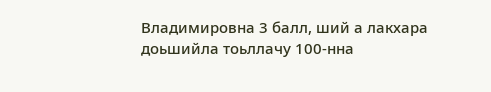Владимировна 3 балл, ший а лакхара доьшийла тоьллачу 100-нна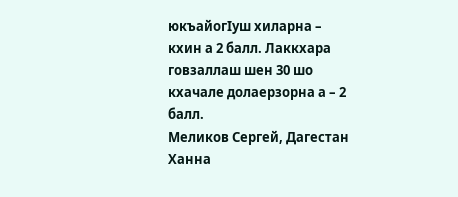юкъайогIуш хиларна – кхин а 2 балл. Лаккхара говзаллаш шен 30 шо кхачале долаерзорна а – 2 балл.
Меликов Сергей, Дагестан
Ханна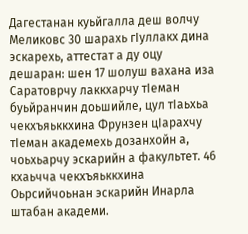Дагестанан куьйгалла деш волчу Меликовс 30 шарахь гIуллакх дина эскарехь, аттестат а ду оцу дешаран: шен 17 шолуш вахана иза Саратоврчу лаккхарчу тIеман буьйранчин доьшийле, цул тIаьхьа чекхъяьккхина Фрунзен цIарахчу тIеман академехь дозанхойн а, чоьхьарчу эскарийн а факультет. 46 кхаьчча чекхъяьккхина Оьрсийчоьнан эскарийн Инарла штабан академи.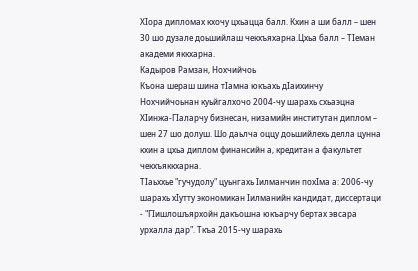ХIора дипломах кхочу цхьацца балл. Кхин а ши балл – шен 30 шо дузале доьшийлаш чекхъяхарна.Цхьа балл – ТIеман академи яккхарна.
Кадыров Рамзан, Нохчийчоь
Къона шераш шина тIамна юкъахь дIаихинчу Нохчийчоьнан куьйгалхочо 2004-чу шарахь схьаэцна ХIинжа-ГIаларчу бизнесан, низамийн институтан диплом – шен 27 шо долуш. Шо даьлча оццу доьшийлехь делла цунна кхин а цхьа диплом финансийн а, кредитан а факультет чекхъяккхарна.
ТIаьххье "гучудолу" цуьнгахь Iилманчин похIма а: 2006-чу шарахь хIутту экономикан Iилманийн кандидат, диссертаци - "ГIишлошъярхойн дакъошна юкъарчу бертах эвсара урхалла дар". Ткъа 2015-чу шарахь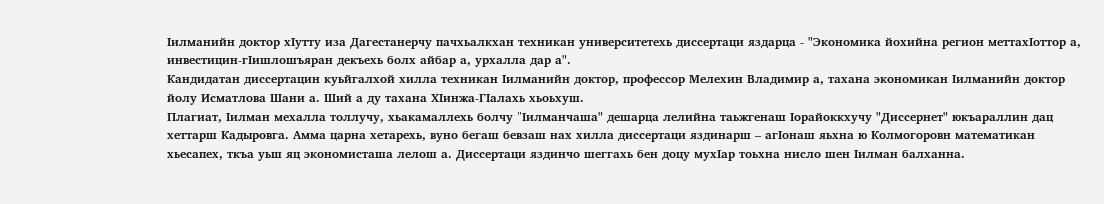Iилманийн доктор хIутту иза Дагестанерчу пачхьалкхан техникан университетехь диссертаци яздарца - "Экономика йохийна регион меттахIоттор а, инвестицин-гIишлошъяран декъехь болх айбар а, урхалла дар а".
Кандидатан диссертацин куьйгалхой хилла техникан Iилманийн доктор, профессор Мелехин Владимир а, тахана экономикан Iилманийн доктор йолу Исматлова Шани а. Ший а ду тахана ХIинжа-ГIалахь хьоьхуш.
Плагиат, Iилман мехалла толлучу, хьакамаллехь болчу "Iилманчаша" дешарца лелийна таьжгенаш Iорайоккхучу "Диссернет" юкъараллин дац хеттарш Кадыровга. Амма царна хетарехь, вуно бегаш бевзаш нах хилла диссертаци яздинарш – агIонаш яьхна ю Колмогоровн математикан хьесапех, ткъа уьш яц экономисташа лелош а. Диссертаци яздинчо шеггахь бен доцу мухIар тоьхна нисло шен Iилман балханна.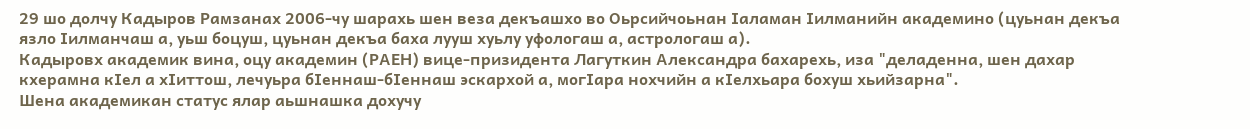29 шо долчу Кадыров Рамзанах 2006-чу шарахь шен веза декъашхо во Оьрсийчоьнан Iаламан Iилманийн академино (цуьнан декъа язло Iилманчаш а, уьш боцуш, цуьнан декъа баха лууш хуьлу уфологаш а, астрологаш а).
Кадыровх академик вина, оцу академин (РАЕН) вице-призидента Лагуткин Александра бахарехь, иза "деладенна, шен дахар кхерамна кIел а хIиттош, лечуьра бIеннаш-бIеннаш эскархой а, могIара нохчийн а кIелхьара бохуш хьийзарна".
Шена академикан статус ялар аьшнашка дохучу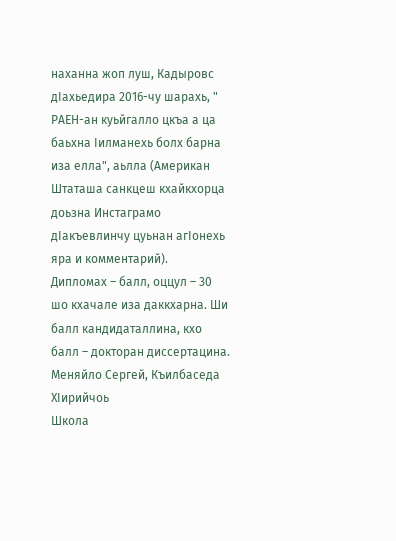наханна жоп луш, Кадыровс дIахьедира 2016-чу шарахь, " РАЕН-ан куьйгалло цкъа а ца баьхна Iилманехь болх барна иза елла", аьлла (Американ Штаташа санкцеш кхайкхорца доьзна Инстаграмо дIакъевлинчу цуьнан агIонехь яра и комментарий).
Дипломах – балл, оццул – 30 шо кхачале иза даккхарна. Ши балл кандидаталлина, кхо балл – докторан диссертацина.
Меняйло Сергей, Къилбаседа ХIирийчоь
Школа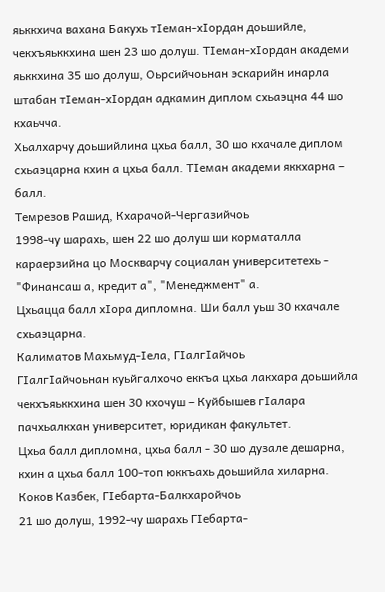яьккхича вахана Бакухь тIеман-хIордан доьшийле, чекхъяьккхина шен 23 шо долуш. ТIеман-хIордан академи яьккхина 35 шо долуш, Оьрсийчоьнан эскарийн инарла штабан тIеман-хIордан адкамин диплом схьаэцна 44 шо кхаьчча.
Хьалхарчу доьшийлина цхьа балл, 30 шо кхачале диплом схьаэцарна кхин а цхьа балл. ТIеман академи яккхарна – балл.
Темрезов Рашид, Кхарачой-Чергазийчоь
1998-чу шарахь, шен 22 шо долуш ши корматалла караерзийна цо Москварчу социалан университетехь - "Финансаш а, кредит а", "Менеджмент" а.
Цхьацца балл хIора дипломна. Ши балл уьш 30 кхачале схьаэцарна.
Калиматов Махьмуд-Iела, ГIалгIайчоь
ГIалгIайчоьнан куьйгалхочо еккъа цхьа лакхара доьшийла чекхъяьккхина шен 30 кхочуш – Куйбышев гIалара пачхьалкхан университет, юридикан факультет.
Цхьа балл дипломна, цхьа балл - 30 шо дузале дешарна, кхин а цхьа балл 100-топ юккъахь доьшийла хиларна.
Коков Казбек, ГIебарта-Балкхаройчоь
21 шо долуш, 1992-чу шарахь ГIебарта-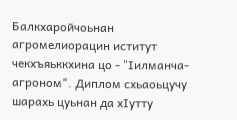Балкхаройчоьнан агромелиорацин иститут чекхъяьккхина цо - "Iилманча-агроном". Диплом схьаоьцучу шарахь цуьнан да хIутту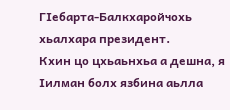ГIебарта-Балкхаройчохь хьалхара президент.
Кхин цо цхьаьнхьа а дешна, я Iилман болх язбина аьлла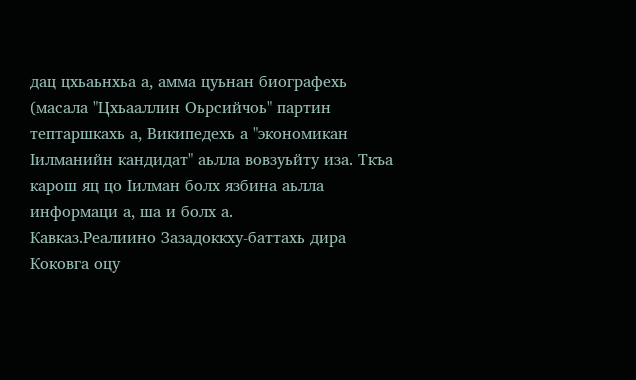дац цхьаьнхьа а, амма цуьнан биографехь (масала "Цхьааллин Оьрсийчоь" партин тептаршкахь а, Википедехь а "экономикан Iилманийн кандидат" аьлла вовзуьйту иза. Ткъа карош яц цо Iилман болх язбина аьлла информаци а, ша и болх а.
Кавказ.Реалиино Зазадоккху-баттахь дира Коковга оцу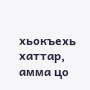хьокъехь хаттар, амма цо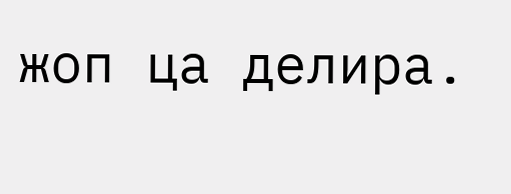жоп ца делира.